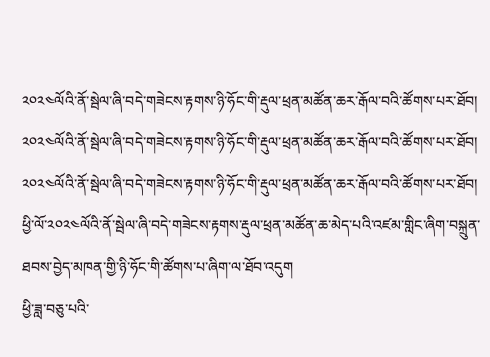༢༠༢༤ལོའི་ནོ་སྦེལ་ཞི་བདེ་གཟེངས་རྟགས་ཉི་ཧོང་གི་རྡུལ་ཕྲན་མཚོན་ཆར་རྒོལ་བའི་ཚོགས་པར་ཐོབ།
༢༠༢༤ལོའི་ནོ་སྦེལ་ཞི་བདེ་གཟེངས་རྟགས་ཉི་ཧོང་གི་རྡུལ་ཕྲན་མཚོན་ཆར་རྒོལ་བའི་ཚོགས་པར་ཐོབ། ༢༠༢༤ལོའི་ནོ་སྦེལ་ཞི་བདེ་གཟེངས་རྟགས་ཉི་ཧོང་གི་རྡུལ་ཕྲན་མཚོན་ཆར་རྒོལ་བའི་ཚོགས་པར་ཐོབ།
ཕྱི་ལོ་༢༠༢༤ལོའི་ནོ་སྦེལ་ཞི་བདེ་གཟེངས་རྟགས་རྡུལ་ཕྲན་མཚོན་ཆ་མེད་པའི་འཛམ་གླིང་ཞིག་བསྐྲུན་ཐབས་བྱེད་མཁན་གྱི་ཉི་ཧོང་གི་ཚོགས་པ་ཞིག་ལ་ཐོབ་འདུག
ཕྱི་ཟླ་བཅུ་པའི་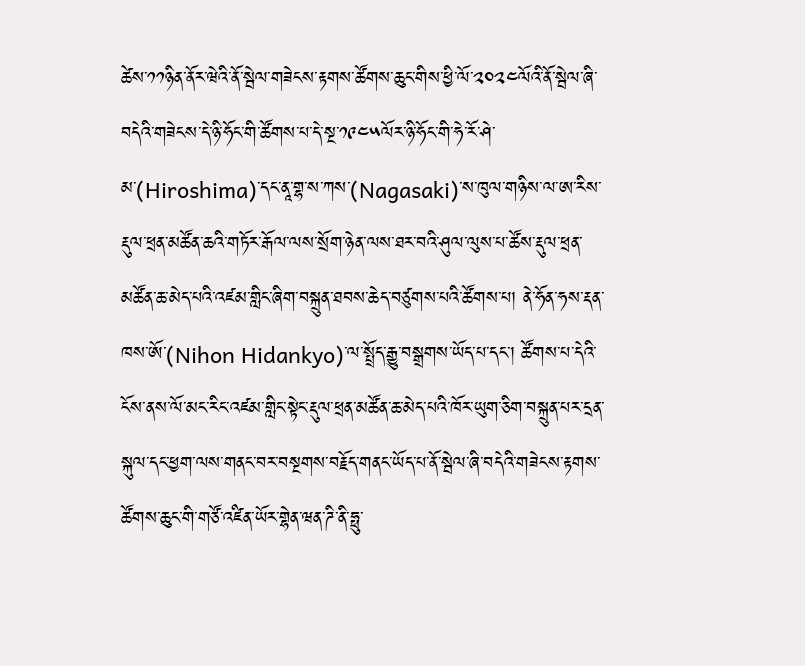ཚེས་༡༡ཉིན་ནོར་ཝེའི་ནོ་སྦེལ་གཟེངས་རྟགས་ཚོགས་ཆུང་གིས་ཕྱི་ལོ་༢༠༢༤ལོའི་ནོ་སྦེལ་ཞི་བདེའི་གཟེངས་དེ་ཉི་ཧོང་གི་ཚོགས་པ་དེ་སྔ་༡༩༤༥ལོར་ཉི་ཧོང་གི་ཧེ་རོ་ཤེ་མ་(Hiroshima)་དང་ནཱ་གྷ་ས་ཀས་(Nagasaki)་ས་ཁུལ་གཉིས་ལ་ཨ་རིས་རྡུལ་ཕྲན་མཚོན་ཆའི་གཏོར་རྒོལ་ལས་སྲོག་ཉེན་ལས་ཐར་བའི་ཤུལ་ལུས་པ་ཚོས་རྡུལ་ཕྲན་མཚོན་ཆ་མེད་པའི་འཛམ་གླིང་ཞིག་བསྐྲུན་ཐབས་ཆེད་བཙུགས་པའི་ཚོགས་པ། ནེ་ཧོན་ཧས་རྡན་ཁས་ཨོ་(Nihon Hidankyo)་ལ་སྤྲོད་རྒྱུ་བསྒྲགས་ཡོད་པ་དང་། ཚོགས་པ་དེའི་ངོས་ནས་ལོ་མང་རིང་འཛམ་གླིང་སྟེང་རྡུལ་ཕྲན་མཚོན་ཆ་མེད་པའི་ཁོར་ཡུག་ཅིག་བསྐྲུན་པར་དྲན་སྐུལ་དང་ཕྱག་ལས་གནང་བར་བསྔགས་བརྗོད་གནང་ཡོད་པ་ནོ་སྦེལ་ཞི་བདེའི་གཟེངས་རྟགས་ཚོགས་ཆུང་གི་གཙོ་འཛིན་ཡོར་གྷེན་ཝན་ཌི་ནི་ཧྥུ་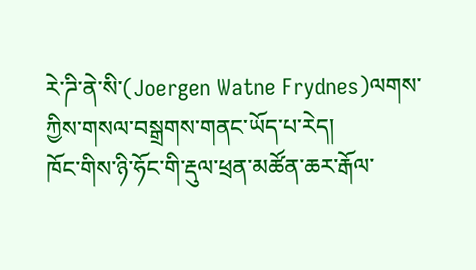རེ་ཌི་ནེ་སི་(Joergen Watne Frydnes)ལགས་ཀྱིས་གསལ་བསྒྲགས་གནང་ཡོད་པ་རེད།
ཁོང་གིས་ཉི་ཧོང་གི་རྡུལ་ཕྲན་མཚོན་ཆར་རྒོལ་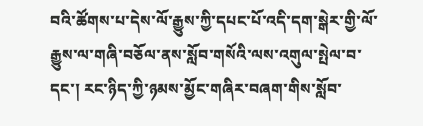བའི་ཚོགས་པ་དེས་ལོ་རྒྱུས་ཀྱི་དཔང་པོ་འདི་དག་སྒེར་གྱི་ལོ་རྒྱུས་ལ་གཞི་བཅོལ་ནས་སློབ་གསོའི་ལས་འགུལ་སྤེལ་བ་དང་། རང་ཉིད་ཀྱི་ཉམས་མྱོང་གཞིར་བཞག་གིས་སློབ་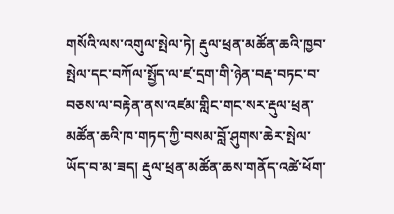གསོའི་ལས་འགུལ་སྤེལ་ཏེ། རྡུལ་ཕྲན་མཚོན་ཆའི་ཁྱབ་སྤེལ་དང་བཀོལ་སྤྱོད་ལ་ཛ་དྲག་གི་ཉེན་བརྡ་བཏང་བ་བཅས་ལ་བརྟེན་ནས་འཛམ་གླིང་གང་སར་རྡུལ་ཕྲན་མཚོན་ཆའི་ཁ་གཏད་ཀྱི་བསམ་བློ་ཤུགས་ཆེར་སྤེལ་ཡོད་བ་མ་ཟད། རྡུལ་ཕྲན་མཚོན་ཆས་གནོད་འཚེ་ཕོག་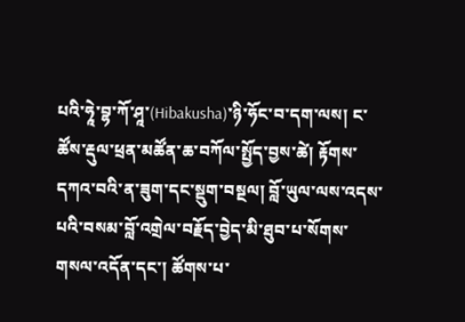པའི་ཧཱེ་བྷ་ཀོ་ཤཱ་(Hibakusha)་ཉི་ཧོང་བ་དག་ལས། ང་ཚོས་རྡུལ་ཕྲན་མཚོན་ཆ་བཀོལ་སྤྱོད་བྱས་ཚེ། རྟོགས་དཀའ་བའི་ན་ཟུག་དང་སྡུག་བསྔལ། བློ་ཡུལ་ལས་འདས་པའི་བསམ་བློ་འགྲེལ་བརྗོད་བྱེད་མི་ཐུབ་པ་སོགས་གསལ་འདོན་དང་། ཚོགས་པ་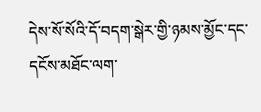དེས་སོ་སོའི་དོ་བདག་སྒེར་གྱི་ཉམས་མྱོང་དང་དངོས་མཐོང་ལག་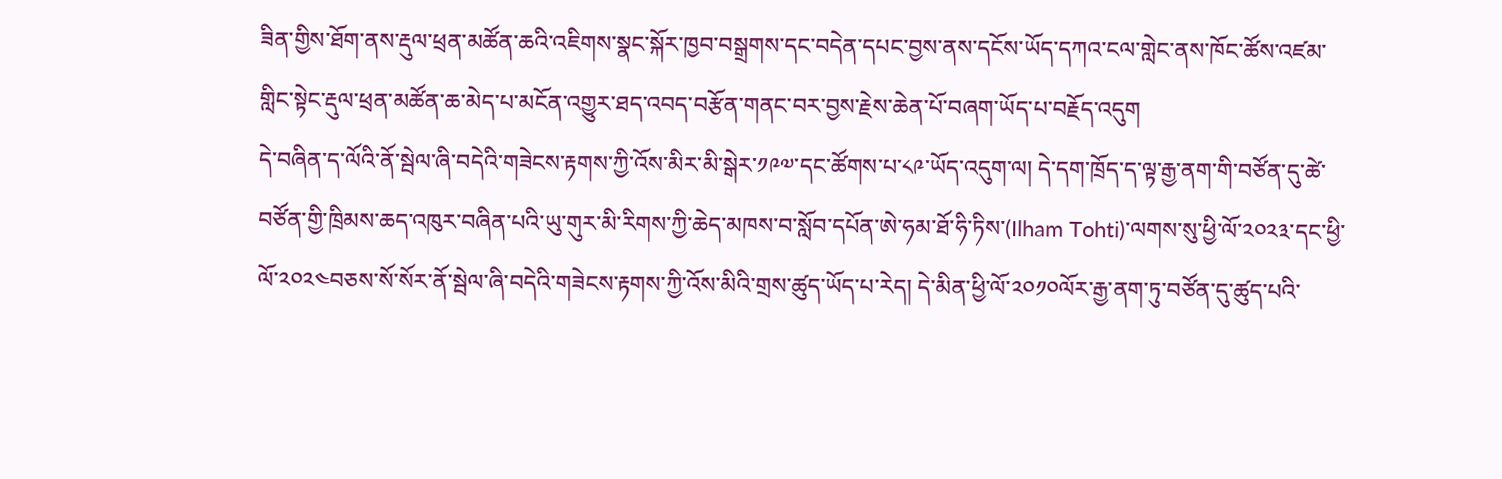ཟིན་གྱིས་ཐོག་ནས་རྡུལ་ཕྲན་མཚོན་ཆའི་འཇིགས་སྣང་སྐོར་ཁྱབ་བསྒྲགས་དང་བདེན་དཔང་བྱས་ནས་དངོས་ཡོད་དཀའ་ངལ་གླེང་ནས་ཁོང་ཚོས་འཛམ་གླིང་སྟེང་རྡུལ་ཕྲན་མཚོན་ཆ་མེད་པ་མངོན་འགྱུར་ཐད་འབད་བརྩོན་གནང་བར་བྱས་རྗེས་ཆེན་པོ་བཞག་ཡོད་པ་བརྗོད་འདུག
དེ་བཞིན་ད་ལོའི་ནོ་སྦེལ་ཞི་བདེའི་གཟེངས་རྟགས་ཀྱི་འོས་མིར་མི་སྒེར་༡༩༧་དང་ཚོགས་པ་༨༩་ཡོད་འདུག་ལ། དེ་དག་ཁྲོད་ད་ལྟ་རྒྱ་ནག་གི་བཙོན་དུ་ཚེ་བཙོན་གྱི་ཁྲིམས་ཆད་འཁུར་བཞིན་པའི་ཡུ་གུར་མི་རིགས་ཀྱི་ཆེད་མཁས་བ་སློབ་དཔོན་ཨེ་ཧམ་ཐོ་ཧི་ཏིས་(Ilham Tohti)་ལགས་སུ་ཕྱི་ལོ་༢༠༢༣་དང་ཕྱི་ལོ་༢༠༢༤བཅས་སོ་སོར་ནོ་སྦེལ་ཞི་བདེའི་གཟེངས་རྟགས་ཀྱི་འོས་མིའི་གྲས་ཚུད་ཡོད་པ་རེད། དེ་མིན་ཕྱི་ལོ་༢༠༡༠ལོར་རྒྱ་ནག་ཏུ་བཙོན་དུ་ཚུད་པའི་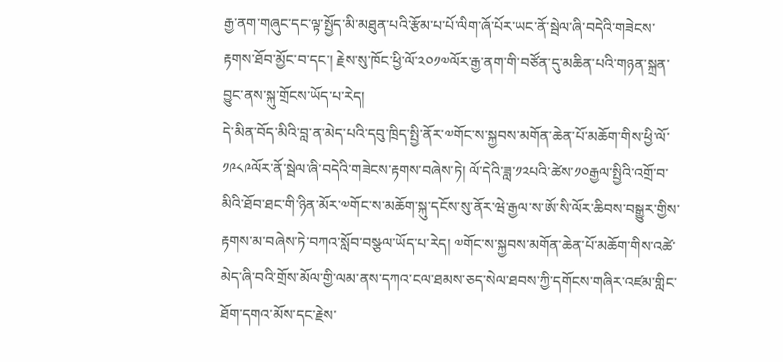རྒྱ་ནག་གཞུང་དང་ལྟ་སྤྱོད་མི་མཐུན་པའི་རྩོམ་པ་པོ་ལིག་ཞོ་པོར་ཡང་ནོ་སྦེལ་ཞི་བདེའི་གཟེངས་རྟགས་ཐོབ་མྱོང་བ་དང་། རྗེས་སུ་ཁོང་ཕྱི་ལོ་༢༠༡༧ལོར་རྒྱ་ནག་གི་བཙོན་དུ་མཆིན་པའི་གཉན་སྐྲན་བྱུང་ནས་སྐུ་གྲོངས་ཡོད་པ་རེད།
དེ་མིན་བོད་མིའི་བླ་ན་མེད་པའི་དབུ་ཁྲིད་སྤྱི་ནོར་༧གོང་ས་སྐྱབས་མགོན་ཆེན་པོ་མཆོག་གིས་ཕྱི་ལོ་༡༩༨༩ལོར་ནོ་སྦེལ་ཞི་བདེའི་གཟེངས་རྟགས་བཞེས་ཏེ། ལོ་དེའི་ཟླ་༡༢པའི་ཚེས་༡༠རྒྱལ་སྤྱིའི་འགྲོ་བ་མིའི་ཐོབ་ཐང་གི་ཉིན་མོར་༧གོང་ས་མཆོག་སྐུ་དངོས་སུ་ནོར་ཝེ་རྒྱལ་ས་ཨོ་སི་ལོར་ཆིབས་བསྒྱུར་གྱིས་རྟགས་མ་བཞེས་ཏེ་བཀའ་སློབ་བསྩལ་ཡོད་པ་རེད། ༧གོང་ས་སྐྱབས་མགོན་ཆེན་པོ་མཆོག་གིས་འཚེ་མེད་ཞི་བའི་གྲོས་མོལ་གྱི་ལམ་ནས་དཀའ་ངལ་ཐམས་ཅད་སེལ་ཐབས་ཀྱི་དགོངས་གཞིར་འཛམ་གླིང་ཐོག་དགའ་མོས་དང་རྗེས་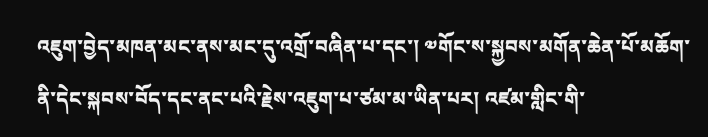འཇུག་བྱེད་མཁན་མང་ནས་མང་དུ་འགྲོ་བཞིན་པ་དང་། ༧གོང་ས་སྐྱབས་མགོན་ཆེན་པོ་མཆོག་ནི་དེང་སྐབས་བོད་དང་ནང་པའི་རྗེས་འཇུག་པ་ཙམ་མ་ཡིན་པར། འཛམ་གླིང་གི་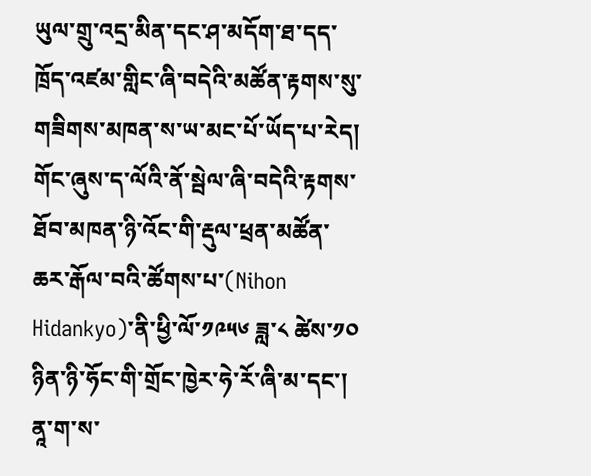ཡུལ་གྲུ་འདྲ་མིན་དང་ཤ་མདོག་ཐ་དད་ཁྲོད་འཛམ་གླིང་ཞི་བདེའི་མཚོན་རྟགས་སུ་གཟིགས་མཁན་ས་ཡ་མང་པོ་ཡོད་པ་རེད།
གོང་ཞུས་ད་ལོའི་ནོ་སྦེལ་ཞི་བདེའི་རྟགས་ཐོབ་མཁན་ཉི་འོང་གི་རྡུལ་ཕྲན་མཚོན་ཆར་རྒོལ་བའི་ཚོགས་པ་(Nihon Hidankyo)་ནི་ཕྱི་ལོ་༡༩༥༦ ཟླ་༨ ཚེས་༡༠ ཉིན་ཉི་ཧོང་གི་གྲོང་ཁྱེར་ཧེ་རོ་ཞི་མ་དང་། ནཱ་ག་ས་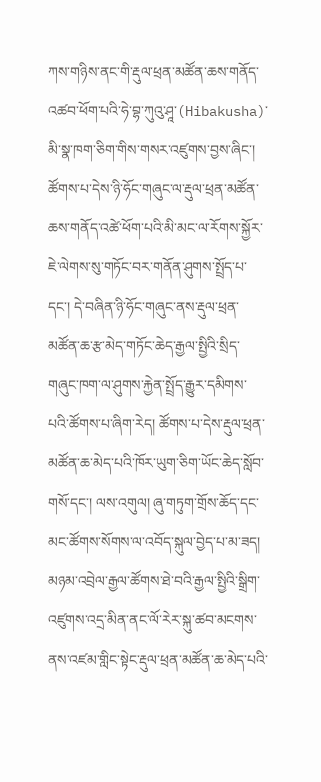ཀས་གཉིས་ནང་གི་རྡུལ་ཕྲན་མཚོན་ཆས་གནོད་འཚབ་ཕོག་པའི་ཧེ་བྷ་ཀུའུ་ཤཱ་(Hibakusha)་མི་སྣ་ཁག་ཅིག་གིས་གསར་འཛུགས་བྱས་ཞིང་། ཚོགས་པ་དེས་ཉི་ཧོང་གཞུང་ལ་རྡུལ་ཕྲན་མཚོན་ཆས་གནོད་འཚེ་ཕོག་པའི་མི་མང་ལ་རོགས་སྐྱོར་ཇེ་ལེགས་སུ་གཏོང་བར་གནོན་ཤུགས་སྤྲོད་པ་དང་། དེ་བཞིན་ཉི་ཧོང་གཞུང་ནས་རྡུལ་ཕྲན་མཚོན་ཆ་རྩ་མེད་གཏོང་ཆེད་རྒྱལ་སྤྱིའི་སྲིད་གཞུང་ཁག་ལ་ཤུགས་རྐྱེན་སྤྲོད་རྒྱུར་དམིགས་པའི་ཚོགས་པ་ཞིག་རེད། ཚོགས་པ་དེས་རྡུལ་ཕྲན་མཚོན་ཆ་མེད་པའི་ཁོར་ཡུག་ཅིག་ཡོང་ཆེད་སློབ་གསོ་དང་། ལས་འགུལ། ཞུ་གཏུག་གྲོས་ཆོད་དང་མང་ཚོགས་སོགས་ལ་འབོད་སྐུལ་བྱེད་པ་མ་ཟད། མཉམ་འབྲེལ་རྒྱལ་ཚོགས་ཐེ་བའི་རྒྱལ་སྤྱིའི་སྒྲིག་འཛུགས་འདྲ་མིན་ནང་ལོ་རེར་སྐུ་ཚབ་མངགས་ནས་འཛམ་གླིང་སྟེང་རྡུལ་ཕྲན་མཚོན་ཆ་མེད་པའི་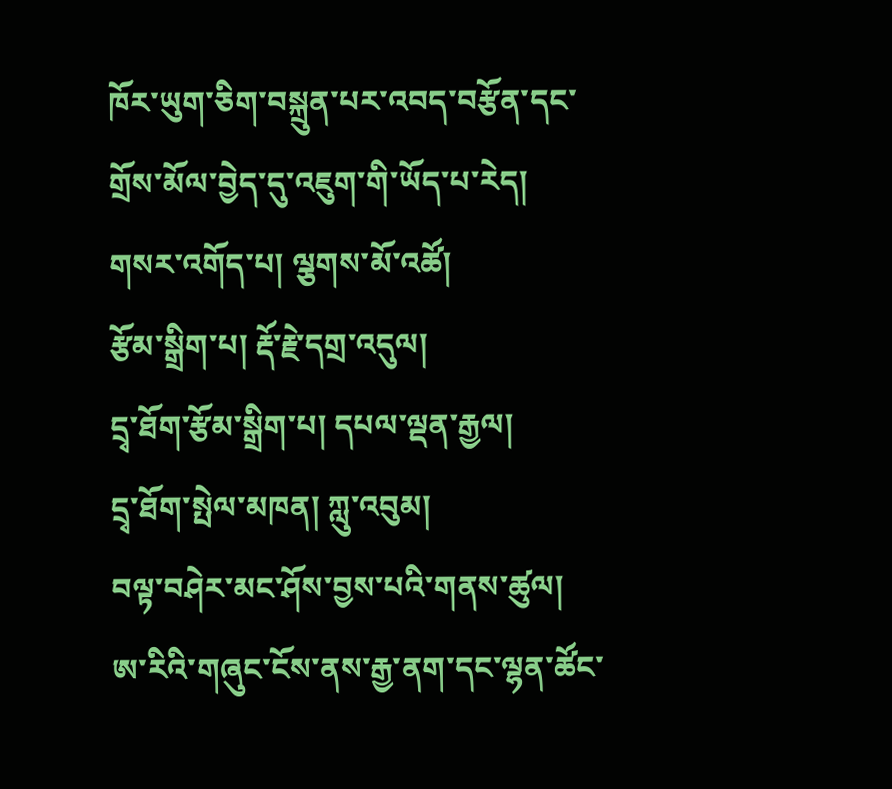ཁོར་ཡུག་ཅིག་བསྐྲུན་པར་འབད་བརྩོན་དང་གྲོས་མོལ་བྱེད་དུ་འཇུག་གི་ཡོད་པ་རེད།
གསར་འགོད་པ། ལྕགས་མོ་འཚོ།
རྩོམ་སྒྲིག་པ། རྡོ་རྗེ་དགྲ་འདུལ།
དྲྭ་ཐོག་རྩོམ་སྒྲིག་པ། དཔལ་ལྡན་རྒྱལ།
དྲྭ་ཐོག་སྤེལ་མཁན། ཀླུ་འབུམ།
བལྟ་བཤེར་མང་ཤོས་བྱས་པའི་གནས་ཚུལ།
ཨ་རིའི་གཞུང་ངོས་ནས་རྒྱ་ནག་དང་ལྷན་ཚོང་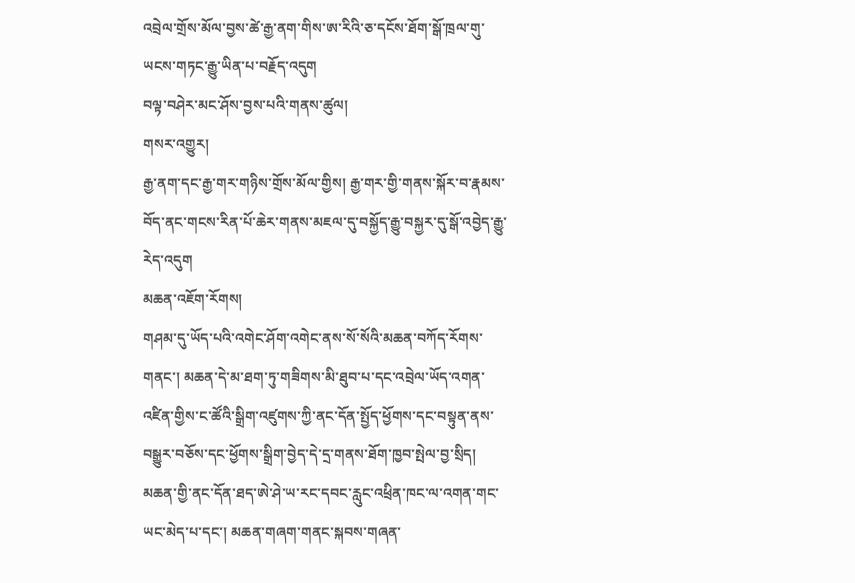འབྲེལ་གྲོས་མོལ་བྱས་ཚེ་རྒྱ་ནག་གིས་ཨ་རིའི་ཅ་དངོས་ཐོག་སྒོ་ཁྲལ་གུ་ཡངས་གཏང་རྒྱུ་ཡིན་པ་བརྗོད་འདུག
བལྟ་བཤེར་མང་ཤོས་བྱས་པའི་གནས་ཚུལ།
གསར་འགྱུར།
རྒྱ་ནག་དང་རྒྱ་གར་གཉིས་གྲོས་མོལ་གྱིས། རྒྱ་གར་གྱི་གནས་སྐོར་བ་རྣམས་བོད་ནང་གངས་རིན་པོ་ཆེར་གནས་མཇལ་དུ་བསྐྱོད་རྒྱུ་བསྐྱར་དུ་སྒོ་འབྱེད་རྒྱུ་རེད་འདུག
མཆན་འཇོག་རོགས།
གཤམ་དུ་ཡོད་པའི་འགེང་ཤོག་འགེང་ནས་སོ་སོའི་མཆན་བཀོད་རོགས་གནང་། མཆན་དེ་མ་ཐག་ཏུ་གཟིགས་མི་ཐུབ་པ་དང་འབྲེལ་ཡོད་འགན་འཛིན་གྱིས་ང་ཚོའི་སྒྲིག་འཛུགས་ཀྱི་ནང་དོན་སྤྱོད་ཕྱོགས་དང་བསྟུན་ནས་བསྒྱུར་བཅོས་དང་ཕྱོགས་སྒྲིག་བྱེད་དེ་དྲ་གནས་ཐོག་ཁྱབ་སྤེལ་བྱ་སྲིད། མཆན་གྱི་ནང་དོན་ཐད་ཨེ་ཤེ་ཡ་རང་དབང་རླུང་འཕྲིན་ཁང་ལ་འགན་གང་ཡང་མེད་པ་དང་། མཆན་གཞག་གནང་སྐབས་གཞན་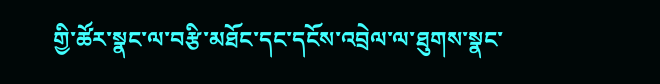གྱི་ཚོར་སྣང་ལ་བརྩི་མཐོང་དང་དངོས་འབྲེལ་ལ་ཐུགས་སྣང་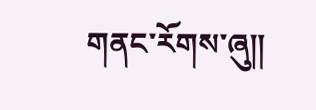གནང་རོགས་ཞུ༎